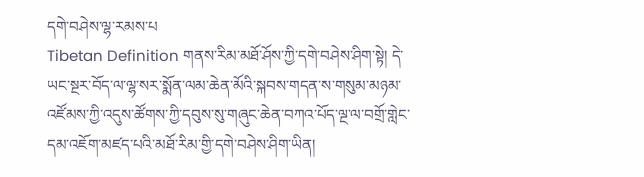དགེ་བཤེས་ལྷ་རམས་པ
Tibetan Definition གནས་རིམ་མཐོ་ཤོས་ཀྱི་དགེ་བཤེས་ཤིག་སྟེ། དེ་ཡང་སྔར་བོད་ལ་ལྷ་སར་སྨོན་ལམ་ཆེན་མོའི་སྐབས་གདན་ས་གསུམ་མཉམ་འཛོམས་ཀྱི་འདུས་ཚོགས་ཀྱི་དབུས་སུ་གཞུང་ཆེན་བཀའ་པོད་ལྔ་ལ་བགྲོ་གླེང་དམ་འཇོག་མཛད་པའི་མཐོ་རིམ་གྱི་དགེ་བཤེས་ཤིག་ཡིན།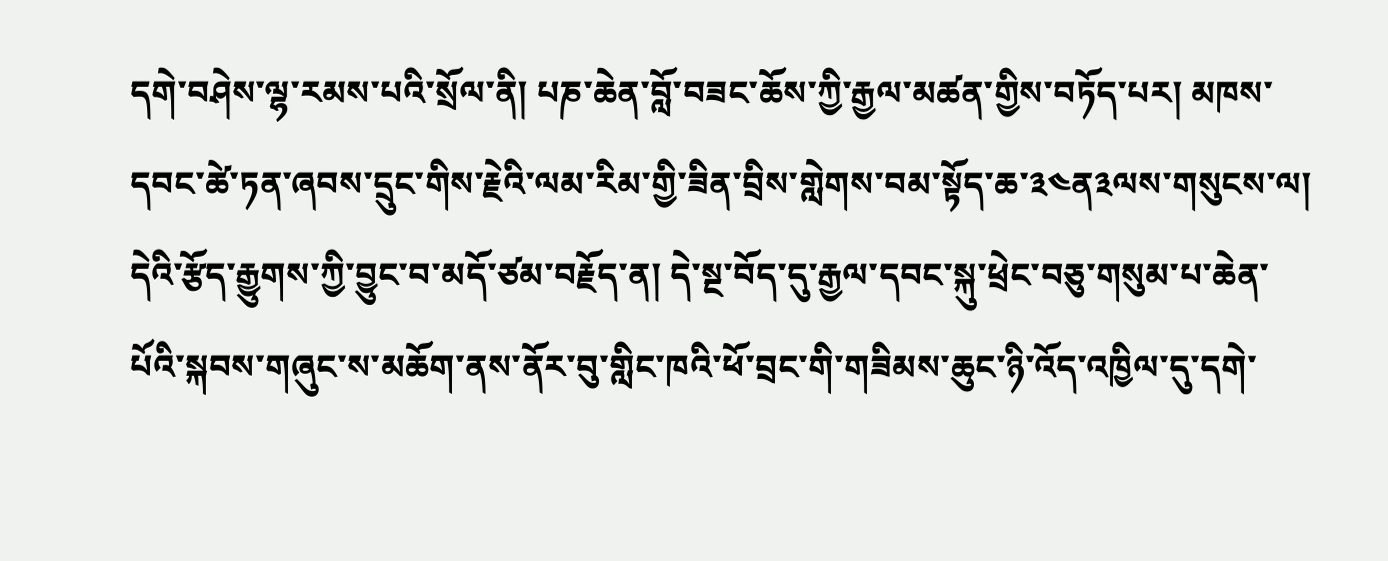དགེ་བཤེས་ལྷ་རམས་པའི་སྲོལ་ནི། པཎ་ཆེན་བློ་བཟང་ཆོས་ཀྱི་རྒྱལ་མཚན་གྱིས་བཏོད་པར། མཁས་དབང་ཚེ་ཏན་ཞབས་དྲུང་གིས་རྗེའི་ལམ་རིམ་གྱི་ཟིན་བྲིས་གླེགས་བམ་སྟོད་ཆ་༣༤ན༣ལས་གསུངས་ལ། དེའི་རྩོད་རྒྱུགས་ཀྱི་བྱུང་བ་མདོ་ཙམ་བརྗོད་ན། དེ་སྔ་བོད་དུ་རྒྱལ་དབང་སྐུ་ཕྲེང་བཅུ་གསུམ་པ་ཆེན་པོའི་སྐབས་གཞུང་ས་མཆོག་ནས་ནོར་བུ་གླིང་ཁའི་ཕོ་བྲང་གི་གཟིམས་ཆུང་ཉི་འོད་འཁྱིལ་དུ་དགེ་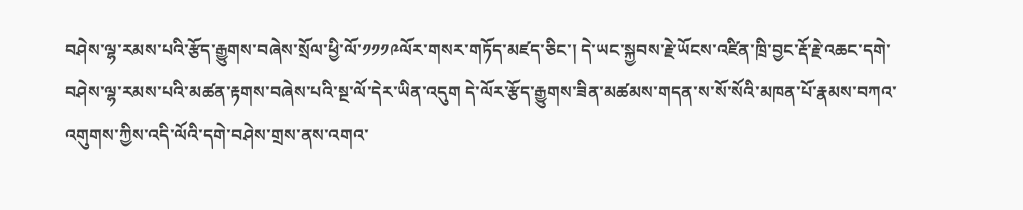བཤེས་ལྷ་རམས་པའི་རྩོད་རྒྱུགས་བཞེས་སྲོལ་ཕྱི་ལོ་༡༡༡༩ལོར་གསར་གཏོད་མཛད་ཅིང་། དེ་ཡང་སྐྱབས་རྗེ་ཡོངས་འཛིན་ཁྲི་བྱང་རྡོ་རྗེ་འཆང་དགེ་བཤེས་ལྷ་རམས་པའི་མཚན་རྟགས་བཞེས་པའི་སྔ་ལོ་དེར་ཡིན་འདུག དེ་ལོར་རྩོད་རྒྱུགས་ཟིན་མཚམས་གདན་ས་སོ་སོའི་མཁན་པོ་རྣམས་བཀའ་འགུགས་ཀྱིས་འདི་ལོའི་དགེ་བཤེས་གྲས་ནས་འགའ་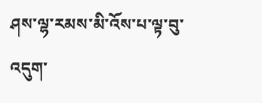ཤས་ལྷ་རམས་མི་འོས་པ་ལྟ་བུ་འདུག་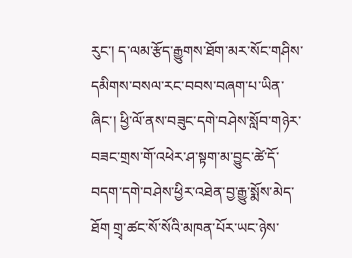རུང་། ད་ལམ་རྩོད་རྒྱུགས་ཐོག་མར་སོང་གཤིས་དམིགས་བསལ་རང་བབས་བཞག་པ་ཡིན་ཞིང་། ཕྱི་ལོ་ནས་བཟུང་དགེ་བཤེས་སློབ་གཉེར་བཟང་གྲས་གོ་འཕེར་ཤ་སྟག་མ་བྱུང་ཚེ་དོ་བདག་དགེ་བཤེས་ཕྱིར་འཐེན་བྱ་རྒྱུ་སྨོས་མེད་ཐོག གྲྭ་ཚང་སོ་སོའི་མཁན་པོར་ཡང་ཉེས་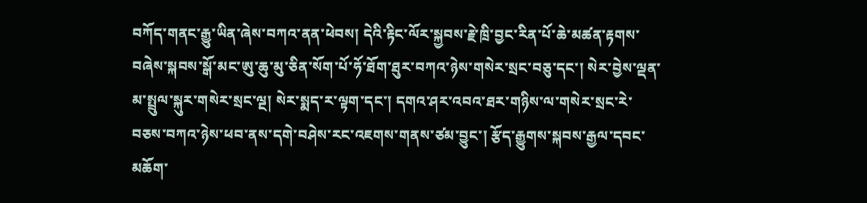བཀོད་གནང་རྒྱུ་ཡིན་ཞེས་བཀའ་ནན་ཕེབས། དེའི་རྟིང་ལོར་སྐྱབས་རྗེ་ཁྲི་བྱང་རིན་པོ་ཆེ་མཚན་རྟགས་བཞེས་སྐབས་སྒོ་མང་ཨུ་ཆུ་མུ་ཅིན་སོག་པོ་ཧོ་ཐོག་ཐུར་བཀའ་ཉེས་གསེར་སྲང་བཅུ་དང་། སེར་བྱེས་ལྡན་མ་སྤྲུལ་སྐུར་གསེར་སྲང་ལྔ། སེར་སྨད་ར་ལྟག་དང་། དགའ་ཤར་འབའ་ཐར་གཉིས་ལ་གསེར་སྲང་རེ་བཅས་བཀའ་ཉེས་ཕབ་ནས་དགེ་བཤེས་རང་འཇགས་གནས་ཙམ་བྱུང་། རྩོད་རྒྱུགས་སྐབས་རྒྱལ་དབང་མཆོག་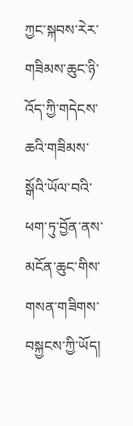ཀྱང་སྐབས་རེར་གཟིམས་ཆུང་ཉི་འོད་ཀྱི་གདེངས་ཆའི་གཟིམས་སྒོའི་ཡོལ་བའི་ཕག་ཏུ་བྱོན་ནས་མངོན་ཆུང་གིས་གསན་གཟིགས་བསྐྱངས་ཀྱི་ཡོད།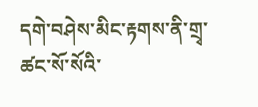དགེ་བཤེས་མིང་རྟགས་ནི་གྲྭ་ཚང་སོ་སོའི་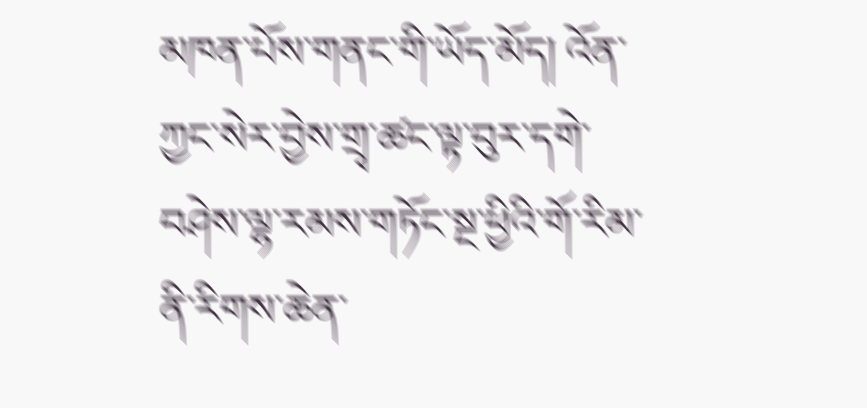མཁན་པོས་གནང་གི་ཡོད་མོད། འོན་ཀྱང་སེར་བྱེས་གྲྭ་ཚང་ལྟ་བུར་དགེ་བཤེས་ལྷ་རམས་གཏོང་སྔ་ཕྱིའི་གོ་རིམ་ནི་རིགས་ཆེན་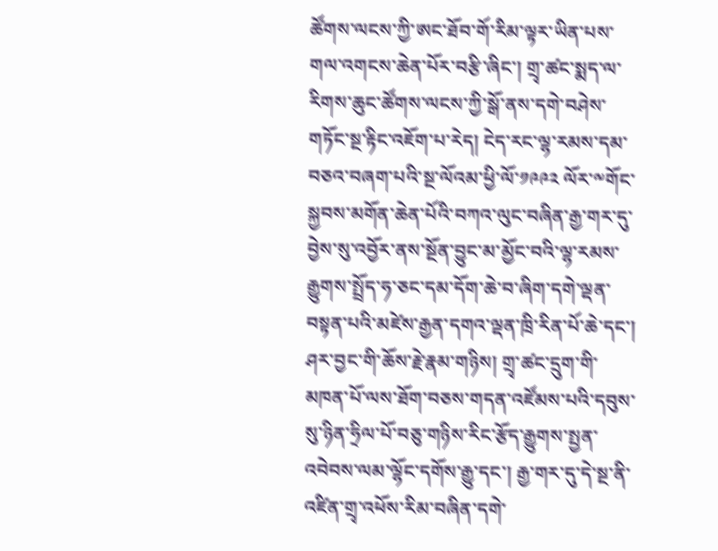ཚོགས་ལངས་ཀྱི་ཨང་ཐོབ་གོ་རིམ་ལྟར་ཡིན་པས་གལ་འགངས་ཆེན་པོར་བརྩི་ཞིང་། གྲྭ་ཚང་སྨད་ལ་རིགས་ཆུང་ཚོགས་ལངས་ཀྱི་སྒོ་ནས་དགེ་བཤེས་གཏོང་སྔ་རྟིང་འཇོག་པ་རེད། ངེད་རང་ལྷ་རམས་དམ་བཅའ་བཞག་པའི་སྔ་ལོའམ་ཕྱི་ལོ་༡༩༩༢ ལོར་༸གོང་སྐྱབས་མགོན་ཆེན་པོའི་བཀའ་ལུང་བཞིན་རྒྱ་གར་དུ་བྱེས་སུ་འབྱོར་ནས་སྔོན་བྱུང་མ་མྱོང་བའི་ལྷ་རམས་རྒྱུགས་སྤྲོད་ཧ་ཅང་དམ་དོག་ཆེ་བ་ཞིག་དགེ་ལྡན་བསྟན་པའི་མཛེས་རྒྱན་དགའ་ལྡན་ཁྲི་རིན་པོ་ཆེ་དང་། ཤར་བྱང་གི་ཆོས་རྗེ་རྣམ་གཉིས། གྲྭ་ཚང་དྲུག་གི་མཁན་པོ་ལས་ཐོག་བཅས་གདན་འཛོམས་པའི་དབུས་སུ་ཉིན་ཧྲིལ་པོ་བཅུ་གཉིས་རིང་རྩོད་རྒྱུགས་སྤྱན་འབེབས་ལམ་ལྷོང་དགོས་རྒྱུ་དང་། རྒྱ་གར་དུ་དེ་སྔ་ནི་འཛིན་གྲྭ་འཕོས་རིམ་བཞིན་དགེ་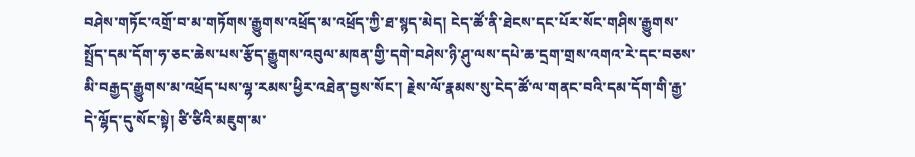བཤེས་གཏོང་འགྲོ་བ་མ་གཏོགས་རྒྱུགས་འཕྲོད་མ་འཕྲོད་ཀྱི་ཐ་སྙད་མེད། ངེད་ཚོ་ནི་ཐེངས་དང་པོར་སོང་གཤིས་རྒྱུགས་སྤྲོད་དམ་དོག་ཧ་ཅང་ཆེས་པས་རྩོད་རྒྱུགས་འབུལ་མཁན་གྱི་དགེ་བཤེས་ཉི་ཤུ་ལས་དཔེ་ཆ་དྲག་གྲས་འགའ་རེ་དང་བཅས་མི་བརྒྱད་རྒྱུགས་མ་འཕྲོད་པས་ལྷ་རམས་ཕྱིར་འཐེན་བྱས་སོང་། རྗེས་ལོ་རྣམས་སུ་ངེད་ཚོ་ལ་གནང་བའི་དམ་དོག་གི་རྒྱ་དེ་ལྷོད་དུ་སོང་སྟེ། ཙི་ཙིའི་མཇུག་མ་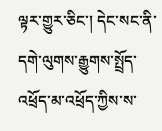ལྟར་གྱུར་ཅིང་། དེང་སང་ནི་དགེ་ལུགས་རྒྱུགས་སྤྲོད་འཕྲོད་མ་འཕྲོད་ཀྱིས་ས་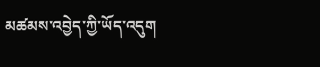མཚམས་འབྱེད་ཀྱི་ཡོད་འདུག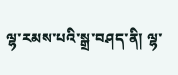ལྷ་རམས་པའི་སྒྲ་བཤད་ནི། ལྷ་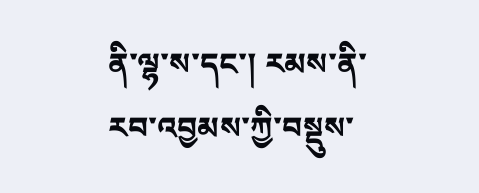ནི་ལྷ་ས་དང་། རམས་ནི་རབ་འབྱམས་ཀྱི་བསྡུས་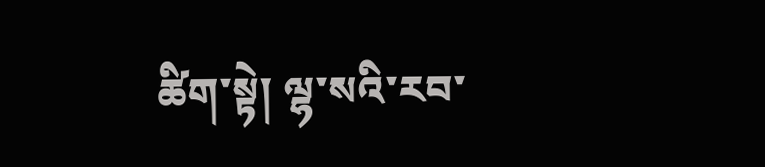ཚིག་སྟེ། ལྷ་སའི་རབ་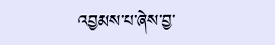འབྱམས་པ་ཞེས་བྱ་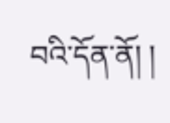བའི་དོན་ནོ། །